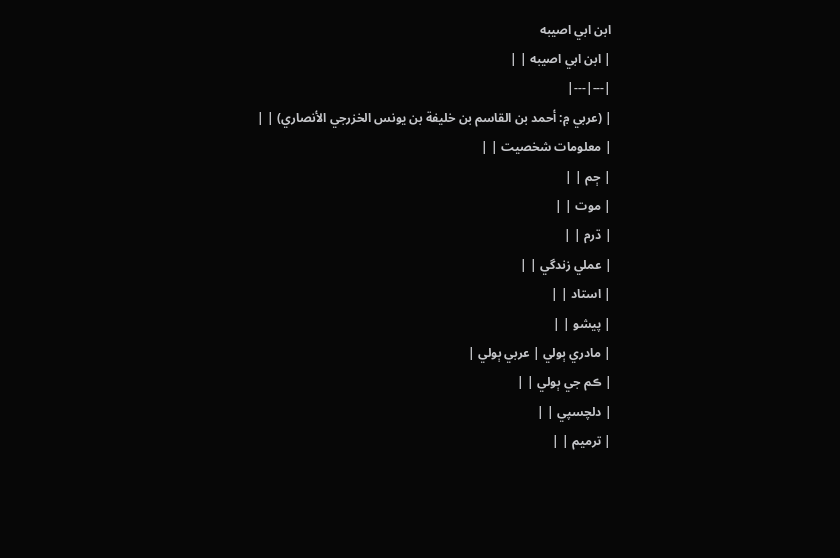ابن ابي اصيبه
| ابن ابي اصيبه | |
|---|---|
| (عربي ۾: أحمد بن القاسم بن خليفة بن يونس الخزرجي الأنصاري) | |
| معلومات شخصيت | |
| ڄم | |
| موت | |
| ڌرم | |
| عملي زندگي | |
| استاد | |
| پيشو | |
| مادري ٻولي | عربي ٻولي |
| ڪم جي ٻولي | |
| دلچسپي | |
| ترميم | |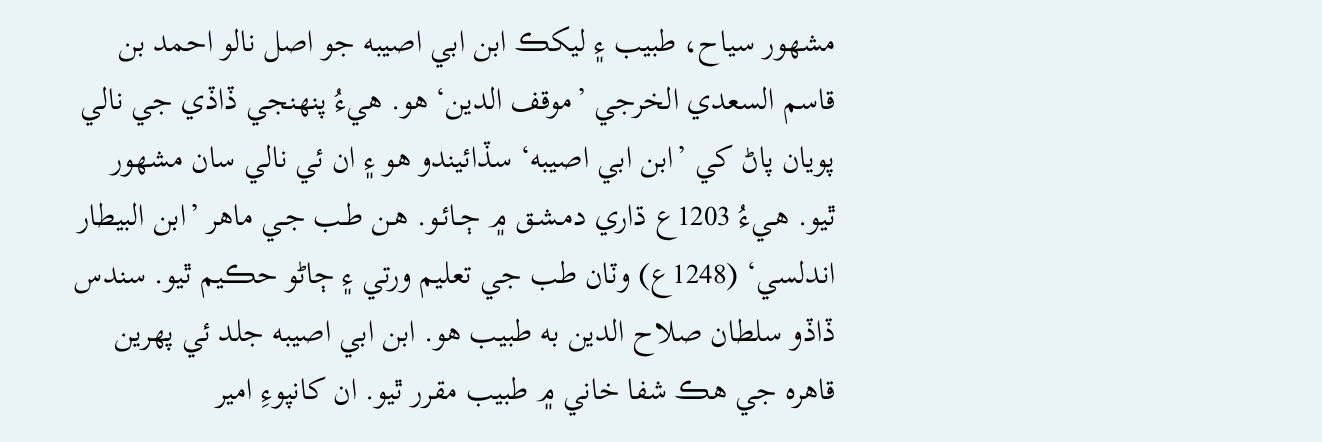مشهور سياح، طبيب ۽ ليکڪ ابن ابي اصيبه جو اصل نالو احمد بن قاسم السعدي الخرجي ’موقف الدين‘ هو. هيءُ پنهنجي ڏاڏي جي نالي پويان پاڻ کي ’ابن ابي اصيبه‘ سڏائيندو هو ۽ ان ئي نالي سان مشهور ٿيو. هـيءُ 1203ع ڌاري دمـشـق ۾ ڄـائـو. هـن طـب جـي ماهر ’ابن البيطار اندلسي‘ (1248ع) وٽان طب جي تعليم ورتي ۽ ڄاڻو حڪيم ٿيو. سندس ڏاڏو سلطان صلاح الدين به طبيب هو. ابن ابي اصيبه جلد ئي پهرين قاهره جي هڪ شفا خاني ۾ طبيب مقرر ٿيو. ان کانپوءِ امير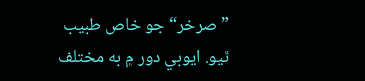”صرخر“ جو خاص طبيب ٿيو. ايوبي دور ۾ به مختلف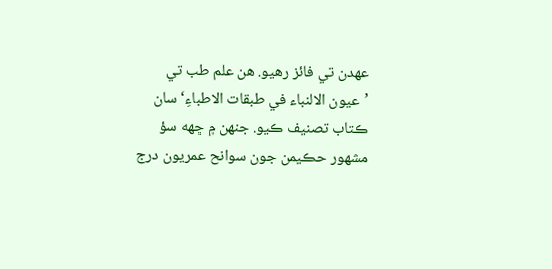عهدن تي فائز رهيو. هن علم طب تي ’عيون الالنباء في طبقات الاطباءِ‘ سان ڪتاب تصنيف ڪيو. جنهن ۾ ڇهه سؤ مشهور حڪيمن جون سوانح عمريون درج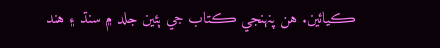ڪيائين. هن پنهنجي ڪتاب جي ٻئين جلد ۾ سنڌ ۽ هند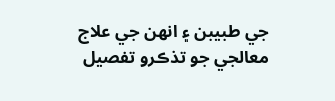جي طبيبن ۽ انهن جي علاج معالجي جو تذڪرو تفصيل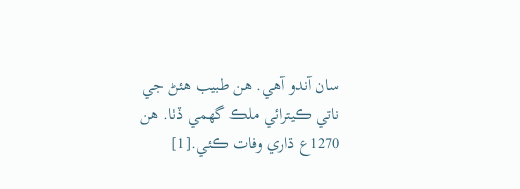سان آندو آهي. هن طبيب هئڻ جي ناتي ڪيترائي ملڪ گهمي ڏٺا. هن 1270ع ڌاري وفات ڪئي.[1]